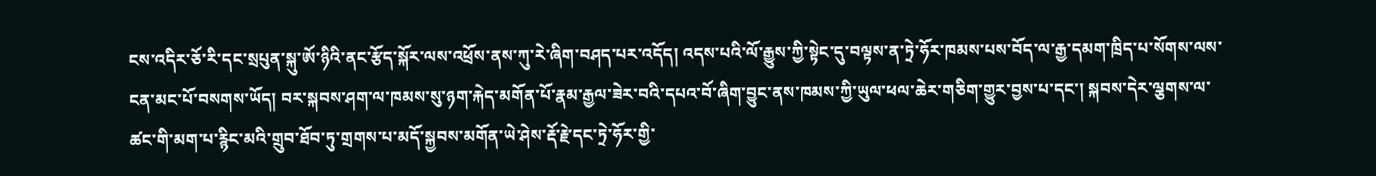ངས་འདིར་ཅོ་རི་དང་སྲཔུན་སྐུ་ཨོ་ཉིའི་ནང་རྩོད་སྐོར་ལས་འཕྲོས་ནས་ཀུ་རེ་ཞིག་བཤད་པར་འདོད། འདས་པའི་ལོ་རྒྱུས་ཀྱི་སྟེང་དུ་བལྟས་ན་ཏྲེ་ཧོར་ཁམས་པས་བོད་ལ་རྒྱ་དམག་ཁྲིད་པ་སོགས་ལས་ངན་མང་པོ་བསགས་ཡོད། བར་སྐབས་ཤག་ལ་ཁམས་སུ་ཉག་རྐེད་མགོན་པོ་རྣམ་རྒྱལ་ཟེར་བའི་དཔའ་བོ་ཞིག་བྱུང་ནས་ཁམས་ཀྱི་ཡུལ་ཕལ་ཆེར་གཅིག་གྱུར་བྱས་པ་དང་། སྐབས་དེར་ལྕགས་ལ་ཚང་གི་མག་པ་རྙིང་མའི་གྲུབ་ཐོབ་ཏུ་གྲགས་པ་མདོ་སྐྱབས་མགོན་ཡེ་ཤེས་རྡོ་རྗེ་དང་ཏྲེ་ཧོར་གྱི་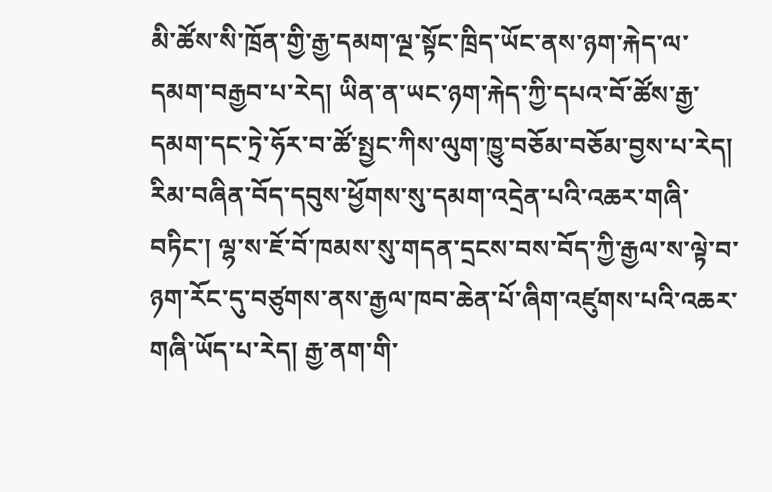མི་ཚོས་སི་ཁྲོན་གྱི་རྒྱ་དམག་ལྔ་སྟོང་ཁྲིད་ཡོང་ནས་ཉག་རྐེད་ལ་དམག་བརྒྱབ་པ་རེད། ཡིན་ན་ཡང་ཉག་རྐེད་ཀྱི་དཔའ་བོ་ཚོས་རྒྱ་དམག་དང་ཏྲེ་ཧོར་བ་ཚོ་སྤྱང་ཀིས་ལུག་ཁྱུ་བཅོམ་བཅོམ་བྱས་པ་རེད། རིམ་བཞིན་བོད་དབུས་ཕྱོགས་སུ་དམག་འདྲེན་པའི་འཆར་གཞི་བཏིང་། ལྷ་ས་ཇོ་བོ་ཁམས་སུ་གདན་དྲངས་བས་བོད་ཀྱི་རྒྱལ་ས་ལྟེ་བ་ཉག་རོང་དུ་བཙུགས་ནས་རྒྱལ་ཁབ་ཆེན་པོ་ཞིག་འཛུགས་པའི་འཆར་གཞི་ཡོད་པ་རེད། རྒྱ་ནག་གི་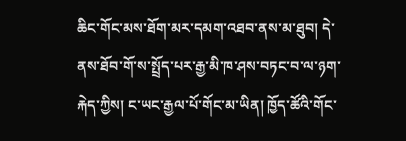ཆིང་གོང་མས་ཐོག་མར་དམག་འཐབ་ནས་མ་ཐུབ། དེ་ནས་ཐོབ་གོ་ས་སྤྲོད་པར་རྒྱ་མི་ཁ་ཤས་བཏང་བ་ལ་ཉག་རྐེད་ཀྱིས། ང་ཡང་རྒྱལ་པོ་གོང་མ་ཡིན། ཁྱོད་ཚོའི་གོང་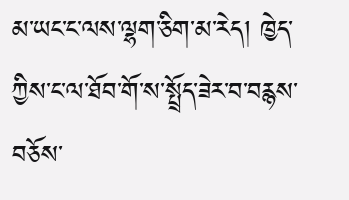མ་ཡང་ང་ལས་ལྷག་ཅིག་མ་རེད། ཁྱེད་ཀྱིས་ང་ལ་ཐོབ་གོ་ས་སྤྲོད་ཟེར་བ་བརྙས་བཅོས་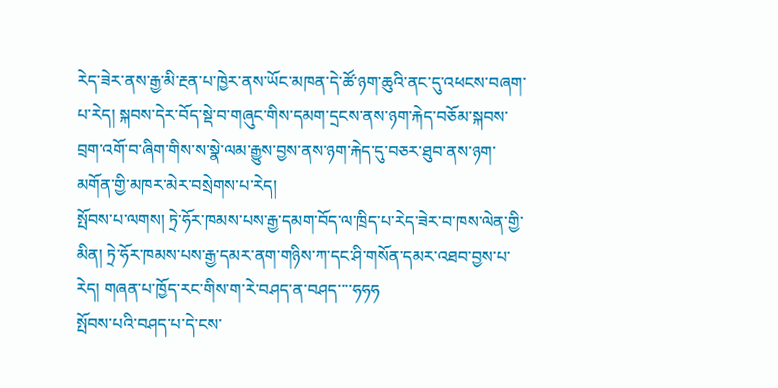རེད་ཟེར་ནས་རྒྱ་མི་རྔན་པ་ཁྱེར་ནས་ཡོང་མཁན་དེ་ཚོ་ཉག་ཆུའི་ནང་དུ་འཕངས་བཞག་པ་རེད། སྐབས་དེར་བོད་སྡེ་བ་གཞུང་གིས་དམག་དྲངས་ནས་ཉག་རྐེད་བཅོམ་སྐབས་བྲག་འགོ་བ་ཞིག་གིས་ས་སྣེ་ལམ་རྒྱུས་བྱས་ནས་ཉག་རྐེད་དུ་བཅར་ཐུབ་ནས་ཉག་མགོན་གྱི་མཁར་མེར་བསྲེགས་པ་རེད།
སྤོབས་པ་ལགས། ཏྲེ་ཧོར་ཁམས་པས་རྒྱ་དམག་བོད་ལ་ཁྲིད་པ་རེད་ཟེར་བ་ཁས་ལེན་གྱི་མིན། ཏྲེ་ཧོར་ཁམས་པས་རྒྱ་དམར་ནག་གཉིས་ཀ་དང་ཤི་གསོན་དམར་འཐབ་བྱས་པ་རེད། གཞན་པ་ཁྱོད་རང་གིས་ག་རེ་བཤད་ན་བཤད་་་་ཧཧཧ
སྤོབས་པའི་བཤད་པ་དེ་ངས་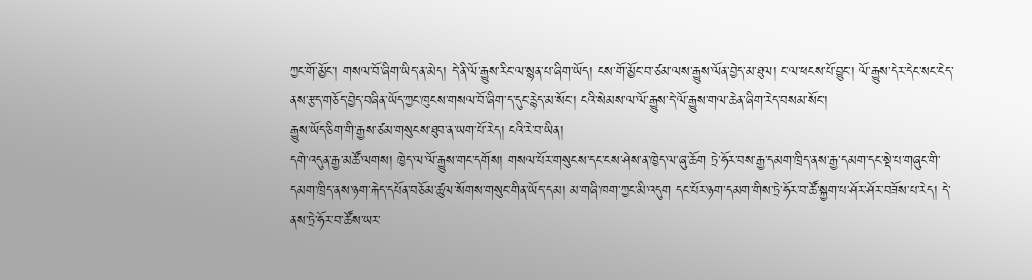ཀྱང་གོ་མྱོང་། གསལ་བོ་ཞིག་ཡིད་ན་མེད། དེ་ནི་ལོ་རྒྱུས་རིང་ལ་སྙན་པ་ཞིག་ཡོད། ངས་གོ་མྱོང་བ་ཙམ་ལས་རྒྱུས་ལོན་བྱེད་མ་ཐུལ། ང་ལ་ཕངས་པོ་བྱུང་། ལོ་རྒྱུས་དེར་དེང་སང་ངེད་ནས་རྩད་གཅོད་བྱེད་བཞིན་ཡོད་ཀྱང་ཁུངས་གསལ་བོ་ཞིག་ད་དུང་རྙེད་མ་སོང་། ངའི་སེམས་ལ་ལོ་རྒྱུས་དེ་ལོ་རྒྱུས་གལ་ཆེན་ཞིག་རེད་བསམ་སོང་།
རྒྱུས་ཡོད་ཅིག་གི་རྒྱས་ཙམ་གསུངས་ཐུབ་ན་ཡག་པོ་རེད། ངའི་རེ་བ་ཡིན།
དགེ་འདུན་རྒྱ་མཚོ་ལགས། ཁྱེད་ལ་ལོ་རྒྱུས་གང་དགོས། གསལ་པོར་གསུངས་དང་ངས་ཤེས་ན་ཁྱེད་ལ་ཞུ་ཆོག ཏྲེ་ཧོར་བས་རྒྱ་དམག་ཁྲིད་ནས་རྒྱ་དམག་དང་སྡེ་པ་གཞུང་གི་དམག་ཁྲིད་ནས་ཉག་རྐེད་དཔོན་བཅོམ་ཚུལ་སོགས་གསུང་གིན་ཡོད་དམ། མ་གཞི་ཁག་ཀྱང་མི་འདུག དང་པོར་ཉག་དམག་གིས་ཏྲེ་ཧོར་བ་ཚོ་སྐྱག་པ་ཤོར་ཤོར་བཟོས་པ་རེད། དེ་ནས་ཏྲེ་ཧོར་བ་ཚོས་ཡར་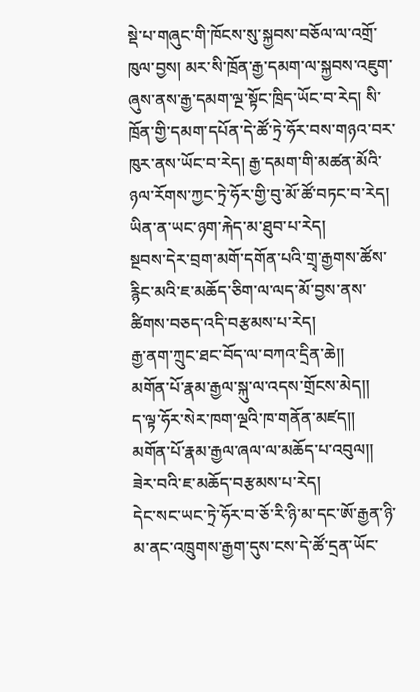སྡེ་པ་གཞུང་གི་ཁོངས་སུ་སྐྱབས་བཅོལ་ལ་འགྲོ་ཁུལ་བྱས། མར་སི་ཁྲོན་རྒྱ་དམག་ལ་སྐྱབས་འཇུག་ཞུས་ནས་རྒྱ་དམག་ལྔ་སྟོང་ཁྲིད་ཡོང་བ་རེད། སི་ཁྲོན་གྱི་དམག་དཔོན་དེ་ཚོ་ཏྲེ་ཧོར་བས་གཉའ་བར་ཁུར་ནས་ཡོང་བ་རེད། རྒྱ་དམག་གི་མཚན་མོའི་ཉལ་རོགས་ཀྱང་ཏྲེ་ཧོར་གྱི་བུ་མོ་ཚོ་བཏང་བ་རེད། ཡིན་ན་ཡང་ཉག་རྐེད་མ་ཐུབ་པ་རེད།
སྔབས་དེར་བྲག་མགོ་དགོན་པའི་གྲྭ་རྒྱགས་ཚོས་རྙིང་མའི་ཇ་མཆོད་ཅིག་ལ་ལད་མོ་བྱས་ནས་ཚིགས་བཅད་འདི་བརྩམས་པ་རེད།
རྒྱ་ནག་ཀྲུང་ཐང་བོད་ལ་བཀའ་དྲིན་ཆེ།།
མགོན་པོ་རྣམ་རྒྱལ་སྐུ་ལ་འདས་གྲོངས་མེད།།
ད་ལྟ་ཧོར་སེར་ཁག་ལྔའི་ཁ་གནོན་མཛད།།
མགོན་པོ་རྣམ་རྒྱལ་ཞལ་ལ་མཆོད་པ་འབུལ།།
ཟེར་བའི་ཇ་མཆོད་བརྩམས་པ་རེད།
དེང་སང་ཡང་ཏྲེ་ཧོར་བ་ཅོ་རི་ཉི་མ་དང་ཨོ་རྒྱན་ཉི་མ་ནང་འཁྲུགས་རྒྱག་དུས་ངས་དེ་ཚོ་དྲན་ཡོང་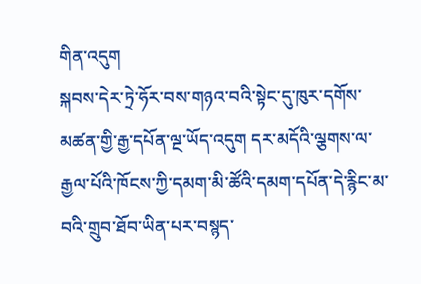གིན་འདུག
སྐབས་དེར་ཏྲེ་ཧོར་བས་གཉའ་བའི་སྟེང་དུ་ཁུར་དགོས་མཚན་གྱི་རྒྱ་དཔོན་ལྔ་ཡོད་འདུག དར་མདོའི་ལྕགས་ལ་རྒྱལ་པོའི་ཁོངས་ཀྱི་དམག་མི་ཚོའི་དམག་དཔོན་དེ་རྙིང་མ་བའི་གྲུབ་ཐོབ་ཡིན་པར་བསྙད་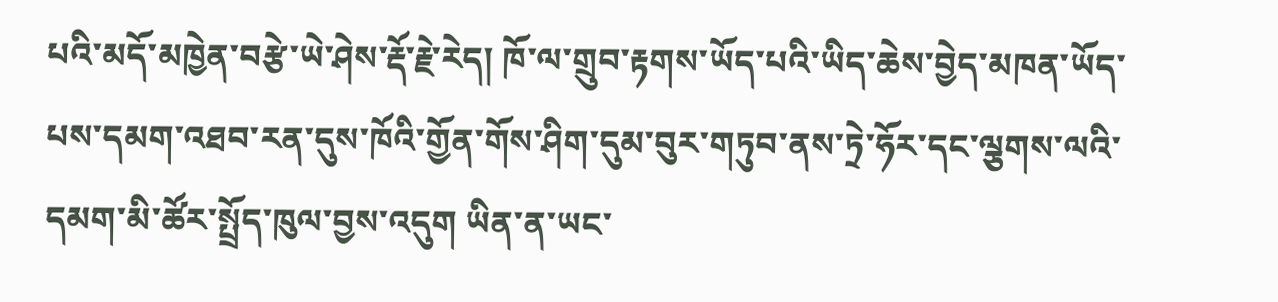པའི་མདོ་མཁྱེན་བརྩེ་ཡེ་ཤེས་རྡོ་རྗེ་རེད། ཁོ་ལ་གྲུབ་རྟགས་ཡོད་པའི་ཡིད་ཆེས་བྱེད་མཁན་ཡོད་པས་དམག་འཐབ་རན་དུས་ཁོའི་གྱོན་གོས་ཤིག་དུམ་བུར་གཏུབ་ནས་ཏྲེ་ཧོར་དང་ལྕགས་ལའི་དམག་མི་ཚོར་སྤྲོད་ཁུལ་བྱས་འདུག ཡིན་ན་ཡང་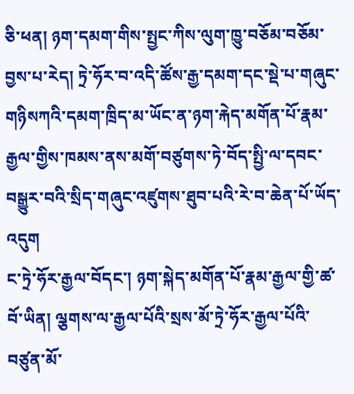ཅི་ཕན། ཉག་དམག་གིས་སྤྱང་ཀིས་ལུག་ཁྱུ་བཅོམ་བཅོམ་བྱས་པ་རེད། ཏྲེ་ཧོར་བ་འདི་ཚོས་རྒྱ་དམག་དང་སྡེ་པ་གཞུང་གཉིསཀའི་དམག་ཁྲིད་མ་ཡོང་ན་ཉག་རྐེད་མགོན་པོ་རྣམ་རྒྱལ་གྱིས་ཁམས་ནས་མགོ་བཙུགས་ཏེ་བོད་སྤྱི་ལ་དབང་བསྒྱུར་བའི་སྲིད་གཞུང་འཛུགས་ཐུབ་པའི་རེ་བ་ཆེན་པོ་ཡོད་འདུག
ང་ཏྲེ་ཧོར་རྒྱལ་བོདང་། ཉག་སྐེད་མགོན་པོ་རྣམ་རྒྱལ་གྱི་ཚ་བོ་ཡིན། ལྕགས་ལ་རྒྱལ་པོའི་སྲས་མོ་ཏྲེ་ཧོར་རྒྱལ་པོའི་བཙུན་མོ་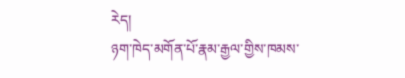རེད།
ཉག་ཁེད་མགོན་པོ་རྣམ་རྒྱལ་གྱིས་ཁམས་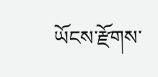ཡོངས་རྫོགས་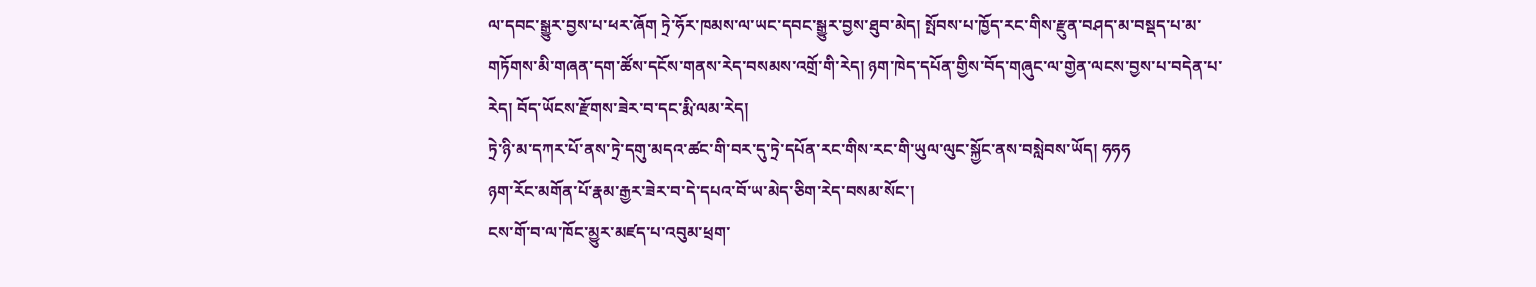ལ་དབང་སྒྱུར་བྱས་པ་ཕར་ཞོག ཏྲེ་ཧོར་ཁམས་ལ་ཡང་དབང་སྒྱུར་བྱས་ཐུབ་མེད། སྤོབས་པ་ཁྱོད་རང་གིས་རྫུན་བཤད་མ་བསྡད་པ་མ་གཏོགས་མི་གཞན་དག་ཚོས་དངོས་གནས་རེད་བསམས་འགྲོ་གི་རེད། ཉག་ཁེད་དཔོན་གྱིས་བོད་གཞུང་ལ་གྱེན་ལངས་བྱས་པ་བདེན་པ་རེད། བོད་ཡོངས་རྫོགས་ཟེར་བ་དང་རྨི་ལམ་རེད།
ཏྲེ་ཉི་མ་དཀར་པོ་ནས་ཏྲེ་དགུ་མདའ་ཚང་གི་བར་དུ་ཏྲེ་དཔོན་རང་གིས་རང་གི་ཡུལ་ལུང་སྐྱོང་ནས་བསླེབས་ཡོད། ཧཧཧ
ཉག་རོང་མགོན་པོ་རྣམ་རྒྱར་ཟེར་བ་དེ་དཔའ་བོ་ཡ་མེད་ཅིག་རེད་བསམ་སོང་།
ངས་གོ་བ་ལ་ཁོང་མྱུར་མཛད་པ་འབུམ་ཕྲག་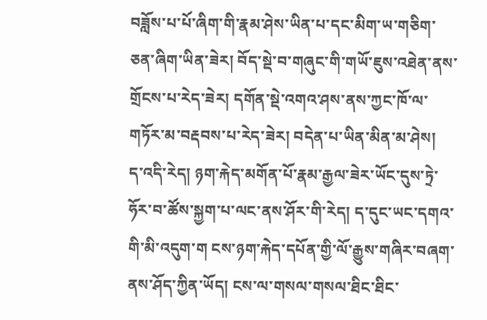བཟློས་པ་པོ་ཞིག་གི་རྣམ་ཤེས་ཡིན་པ་དང་མིག་ཡ་གཅིག་ཅན་ཞིག་ཡིན་ཟེར། བོད་སྡེ་བ་གཞུང་གི་གཡོ་ཇུས་འཐེན་ནས་གྲོངས་པ་རེད་ཟེར། དགོན་སྡེ་འགའ་ཤས་ནས་ཀྱང་ཁོ་ལ་གཏོར་མ་བརྡབས་པ་རེད་ཟེར། བདེན་པ་ཡིན་མིན་མ་ཤེས།
ད་འདི་རེད། ཉག་རྐེད་མགོན་པོ་རྣམ་རྒྱལ་ཟེར་ཡོང་དུས་ཏྲེ་ཧོར་བ་ཚོས་སྐྱག་པ་ལང་ནས་ཤོར་གི་རེད། ད་དུང་ཡང་དགའ་གི་མི་འདུག་ག ངས་ཉག་རྐེད་དཔོན་གྱི་ལོ་རྒྱུས་གཞིར་བཞག་ནས་ཤོད་ཀྱིན་ཡོད། ངས་ལ་གསལ་གསལ་ཐིང་ཐིང་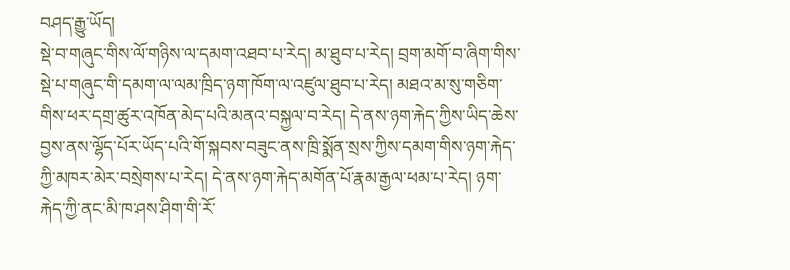བཤད་རྒྱུ་ཡོད།
སྡེ་བ་གཞུང་གིས་ལོ་གཉིས་ལ་དམག་འཐབ་པ་རེད། མ་ཐུབ་པ་རེད། བྲག་མགོ་བ་ཞིག་གིས་སྡེ་པ་གཞུང་གི་དམག་ལ་ལམ་ཁྲིད་ཉག་ཁོག་ལ་འཛུལ་ཐུབ་པ་རེད། མཐའ་མ་སུ་གཅིག་གིས་ཕར་དགྲ་ཚུར་འཁོན་མེད་པའི་མནའ་བསྐྱལ་བ་རེད། དེ་ནས་ཉག་རྐེད་ཀྱིས་ཡིད་ཆེས་བྱས་ནས་ལྷོད་པོར་ཡོད་པའི་གོ་སྐབས་བཟུང་ནས་ཁྲི་སྨོན་སྲས་ཀྱིས་དམག་གིས་ཉག་རྐེད་ཀྱི་མཁར་མེར་བསྲེགས་པ་རེད། དེ་ནས་ཉག་རྐེད་མགོན་པོ་རྣམ་རྒྱལ་ཕམ་པ་རེད། ཉག་རྐེད་ཀྱི་ནང་མི་ཁ་ཤས་ཤིག་གི་རོ་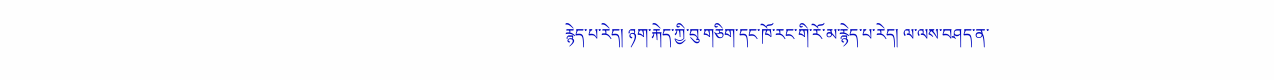རྙེད་པ་རེད། ཉག་རྐེད་ཀྱི་བུ་གཅིག་དང་ཁོ་རང་གི་རོ་མ་རྙེད་པ་རེད། ལ་ལས་བཤད་ན་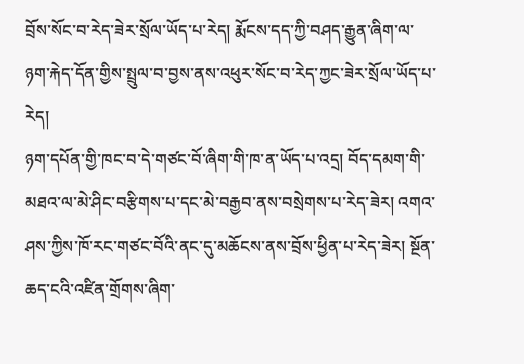བྲོས་སོང་བ་རེད་ཟེར་སྲོལ་ཡོད་པ་རེད། རྨོངས་དད་ཀྱི་བཤད་རྒྱུན་ཞིག་ལ་ཉག་རྐེད་དོན་གྱིས་སྤྲུལ་བ་བྱས་ནས་འཕུར་སོང་བ་རེད་ཀྱང་ཟེར་སྲོལ་ཡོད་པ་རེད།
ཉག་དཔོན་གྱི་ཁང་བ་དེ་གཙང་བོ་ཞིག་གི་ཁ་ན་ཡོད་པ་འདྲ། བོད་དམག་གི་མཐའ་ལ་མེ་ཤིང་བརྩིགས་པ་དང་མེ་བརྒྱབ་ནས་བསྲེགས་པ་རེད་ཟེར། འགའ་ཤས་ཀྱིས་ཁོ་རང་གཙང་བོའི་ནང་དུ་མཆོངས་ནས་བྲོས་ཕྱིན་པ་རེད་ཟེར། སྔོན་ཆད་ངའི་འཛིན་གྲོགས་ཞིག་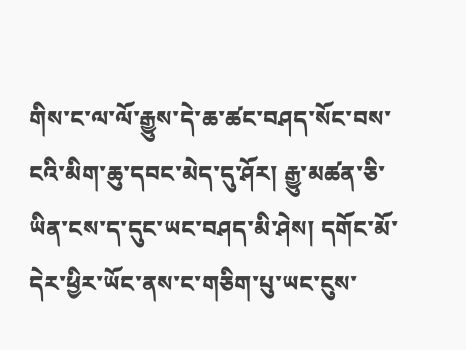གིས་ང་ལ་ལོ་རྒྱུས་དེ་ཆ་ཚང་བཤད་སོང་བས་ངའི་མིག་ཆུ་དབང་མེད་དུ་ཤོར། རྒྱུ་མཚན་ཅི་ཡིན་ངས་ད་དུང་ཡང་བཤད་མི་ཤེས། དགོང་མོ་དེར་ཕྱིར་ཡོང་ནས་ང་གཅིག་པུ་ཡང་ངུས་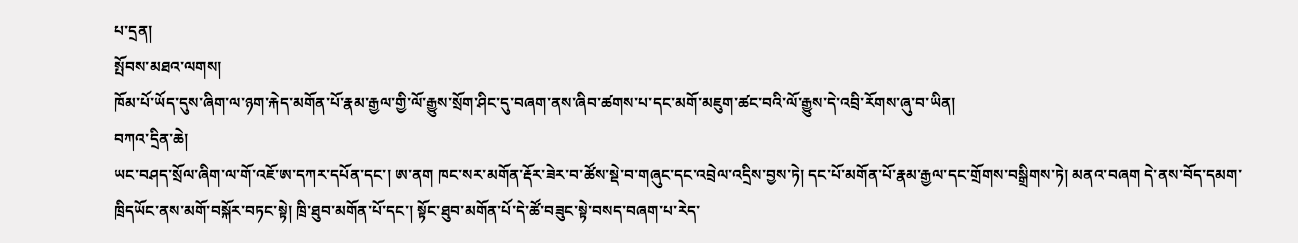པ་དྲན།
སྤོབས་མཐའ་ལགས།
ཁོམ་པོ་ཡོད་དུས་ཞིག་ལ་ཉག་རྐེད་མགོན་པོ་རྣམ་རྒྱལ་གྱི་ལོ་རྒྱུས་སྲོག་ཤིང་དུ་བཞག་ནས་ཞིབ་ཚགས་པ་དང་མགོ་མཇུག་ཚང་བའི་ལོ་རྒྱུས་དེ་འབྲི་རོགས་ཞུ་བ་ཡིན།
བཀའ་དྲིན་ཆེ།
ཡང་བཤད་སྲོལ་ཞིག་ལ་གོ་འཇོ་ཨ་དཀར་དཔོན་དང་། ཨ་ནག ཁང་སར་མགོན་རྡོར་ཟེར་བ་ཚོས་སྡེ་བ་གཞུང་དང་འབྲེལ་འདྲིས་བྱས་ཏེ། དང་པོ་མགོན་པོ་རྣམ་རྒྱལ་དང་གྲོགས་བསྒྲིགས་ཏེ། མནའ་བཞག དེ་ནས་བོད་དམག་ཁྲིདཡོང་ནས་མགོ་བསྐོར་བཏང་སྟེ། ཁྲི་ཐུབ་མགོན་པོ་དང་། སྟོང་ཐུབ་མགོན་པོ་དེ་ཚོ་བཟུང་སྟེ་བསད་བཞག་པ་རེད་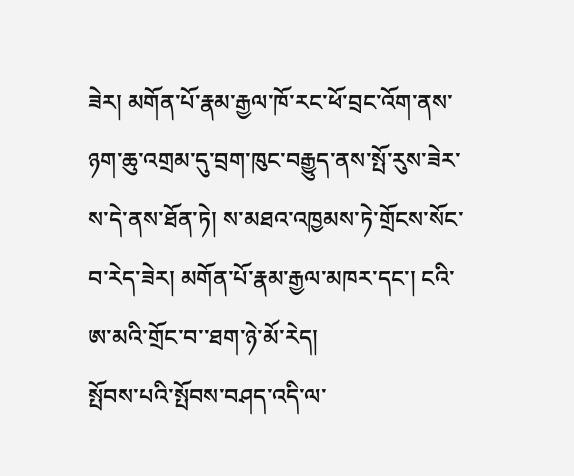ཟེར། མགོན་པོ་རྣམ་རྒྱལ་ཁོ་རང་ཕོ་བྲང་འོག་ནས་ཉག་ཆུ་འགྲམ་དུ་བྲག་ཁུང་བརྒྱུད་ནས་སྤོ་རུས་ཟེར་ས་དེ་ནས་ཐོན་ཏེ། ས་མཐའ་འཁྱམས་ཏེ་གྲོངས་སོང་བ་རེད་ཟེར། མགོན་པོ་རྣམ་རྒྱལ་མཁར་དང་། ངའི་ཨ་མའི་གྲོང་བ་་ཐག་ཉེ་མོ་རེད།
སྤོབས་པའི་སྤོབས་བཤད་འདི་ལ་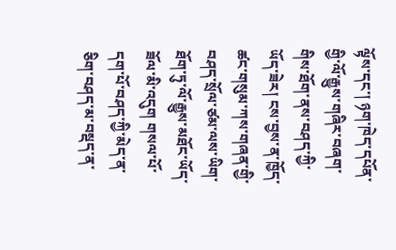ལྟོས་དང་། ཉག་ཁེད་དཔོན་གྱི་ལོ་རྒྱུས་གཞིར་བཞག་གིས་ཐོག་ནས་བཤད་ཀྱི་ཡོད་ཟེར། ངས་བྱས་ན་ཁྱོད་ཚང་གསུམ་ཀས་གཞན་གྱི་བཤད་སྲོལ་ཙམ་ལས་ཡིག་ཐོག་ཏུ་ལོ་རྒྱུས་མཐོང་ཡོད་ཟོལ་མི་འདུག གསལ་པོ་དག་པོ་བཤད་ཀྱི་མེད་ན་ཅིག་བཤད་མ་བསྡད་ན་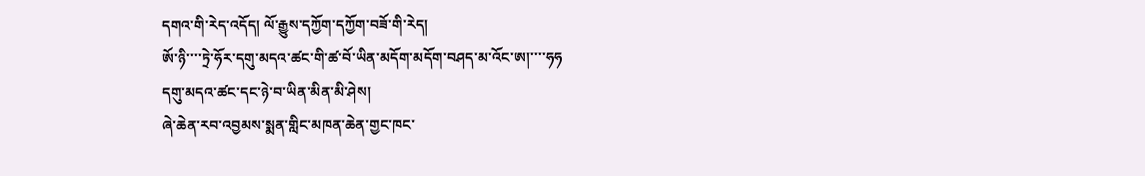དགའ་གི་རེད་འདོད། ལོ་རྒྱུས་དཀྱོག་དཀྱོག་བཟོ་གི་རེད།
ཨོ་ཉི་་་་ཏྲེ་ཧོར་དགུ་མདའ་ཚང་གི་ཚ་བོ་ཡིན་མདོག་མདོག་བཤད་མ་འོང་ཨ།་་་་ཧཧ
དགུ་མདའ་ཚང་དང་ཉེ་བ་ཡིན་མིན་མི་ཤེས།
ཞེ་ཆེན་རབ་འབྱམས་སྨན་གླིང་མཁན་ཆེན་གྱང་ཁང་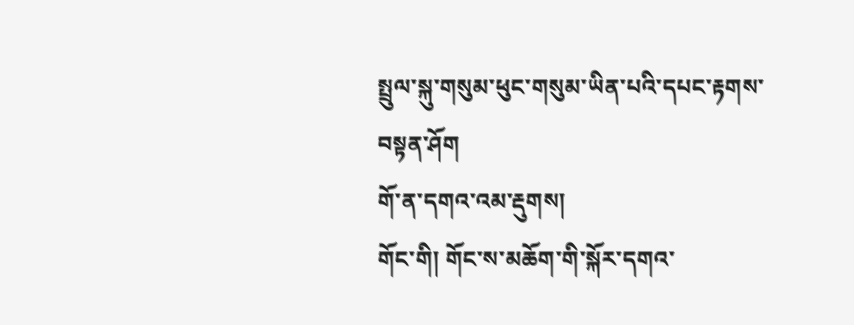སྤྲུལ་སྐུ་གསུམ་ཕུང་གསུམ་ཡིན་པའི་དཔང་རྟགས་བསྟན་ཤོག
གོ་ན་དགའ་འམ་རྡུགས།
གོང་གི། གོང་ས་མཆོག་གི་སྐོར་དགའ་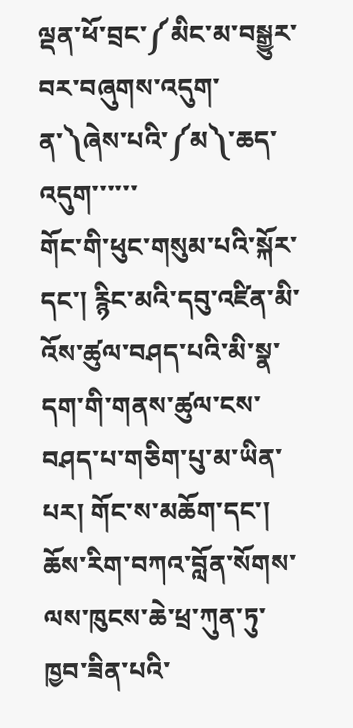ལྡན་ཕོ་བྲང་༼མིང་མ་བསྒྱུར་བར་བཞུགས་འདུག་ན་༽ཞེས་པའི་༼མ༽་ཆད་འདུག་་་་་་
གོང་གི་ཕུང་གསུམ་པའི་སྐོར་དང་། རྙིང་མའི་དབུ་འཛིན་མི་འོས་ཚུལ་བཤད་པའི་མི་སྣ་དག་གི་གནས་ཚུལ་ངས་བཤད་པ་གཅིག་པུ་མ་ཡིན་པར། གོང་ས་མཆོག་དང་། ཆོས་རིག་བཀའ་བློན་སོགས་ལས་ཁུངས་ཆེ་ཕྲ་ཀུན་ཏུ་ཁྱབ་ཟིན་པའི་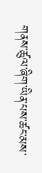གནས་ཚུལ་ཞིག་ཡིན་པས་ཚང་མས་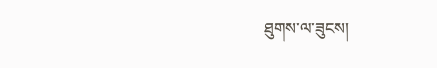ཐུགས་ལ་ཟུངས།